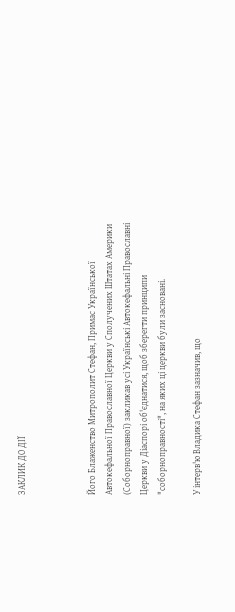ЗАКЛИК ДО ДІЇ



Його Блаженство Митрополит Стефан, Примас Української Автокефальної Православної Церкви у Сполучених Штатах Америки (Соборноправної) закликав усі Українські Автокефальні Православні Церкви у Діаспорі об'єднатися, щоб зберегти принципи "соборноправності", на яких ці церкви були засновані.

У інтерв'ю Владика Стефан зазначив, що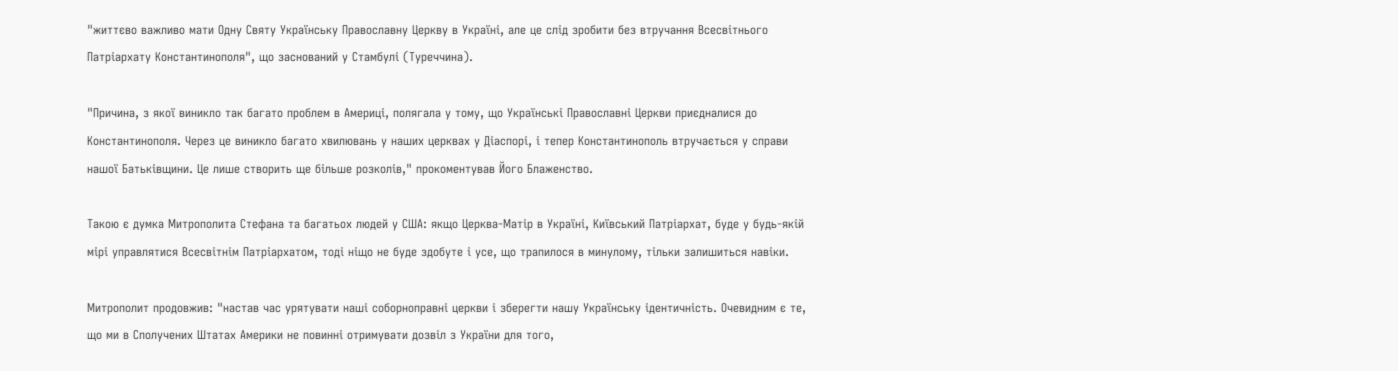"життєво важливо мати Одну Святу Українську Православну Церкву в Україні, але це слід зробити без втручання Всесвітнього Патріархату Константинополя", що заснований у Стамбулі (Туреччина).

"Причина, з якої виникло так багато проблем в Америці, полягала у тому, що Українські Православні Церкви приєдналися до Константинополя. Через це виникло багато хвилювань у наших церквах у Діаспорі, і тепер Константинополь втручається у справи нашої Батьківщини. Це лише створить ще більше розколів," прокоментував Його Блаженство.

Такою є думка Митрополита Стефана та багатьох людей у США: якщо Церква-Матір в Україні, Київський Патріархат, буде у будь-якій мірі управлятися Всесвітнім Патріархатом, тоді ніщо не буде здобуте і усе, що трапилося в минулому, тільки залишиться навіки.

Митрополит продовжив: "настав час урятувати наші соборноправні церкви і зберегти нашу Українську ідентичність. Очевидним є те, що ми в Сполучених Штатах Америки не повинні отримувати дозвіл з України для того,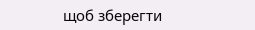щоб зберегти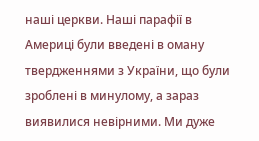наші церкви. Наші парафії в Америці були введені в оману твердженнями з України, що були зроблені в минулому, а зараз виявилися невірними. Ми дуже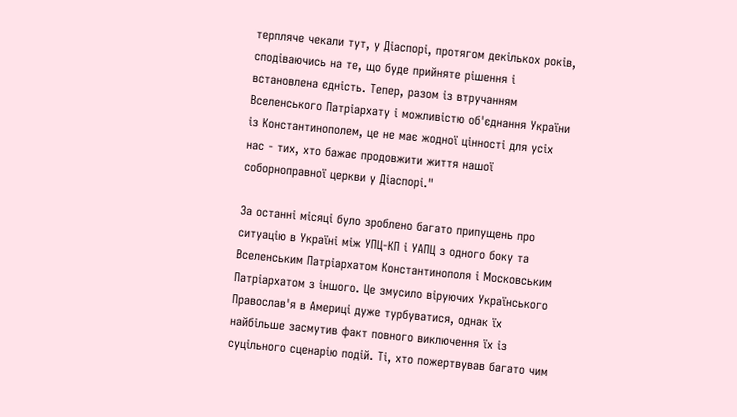терпляче чекали тут, у Діаспорі, протягом декількох років, сподіваючись на те, що буде прийняте рішення і встановлена єдність. Тепер, разом із втручанням Вселенського Патріархату і можливістю об'єднання України із Константинополем, це не має жодної цінності для усіх нас - тих, хто бажає продовжити життя нашої соборноправної церкви у Діаспорі."

За останні місяці було зроблено багато припущень про ситуацію в Україні між УПЦ-КП і УАПЦ з одного боку та Вселенським Патріархатом Константинополя і Московським Патріархатом з іншого. Це змусило віруючих Українського Православ'я в Америці дуже турбуватися, однак їх найбільше засмутив факт повного виключення їх із суцільного сценарію подій. Ті, хто пожертвував багато чим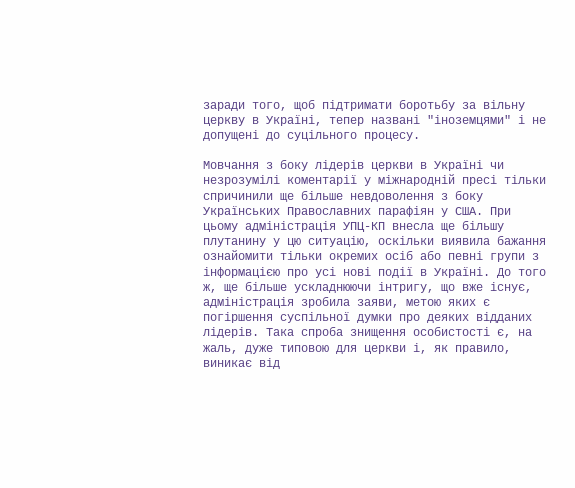заради того, щоб підтримати боротьбу за вільну церкву в Україні, тепер названі "іноземцями" і не допущені до суцільного процесу.

Мовчання з боку лідерів церкви в Україні чи незрозумілі коментарії у міжнародній пресі тільки спричинили ще більше невдоволення з боку Українських Православних парафіян у США. При цьому адміністрація УПЦ-КП внесла ще більшу плутанину у цю ситуацію, оскільки виявила бажання ознайомити тільки окремих осіб або певні групи з інформацією про усі нові події в Україні. До того ж, ще більше ускладнюючи інтригу, що вже існує, адміністрація зробила заяви, метою яких є погіршення суспільної думки про деяких відданих лідерів. Така спроба знищення особистості є, на жаль, дуже типовою для церкви і, як правило, виникає від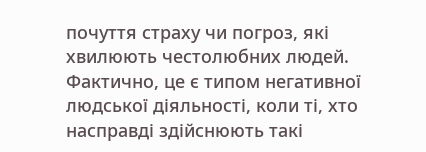почуття страху чи погроз, які хвилюють честолюбних людей. Фактично, це є типом негативної людської діяльності, коли ті, хто насправді здійснюють такі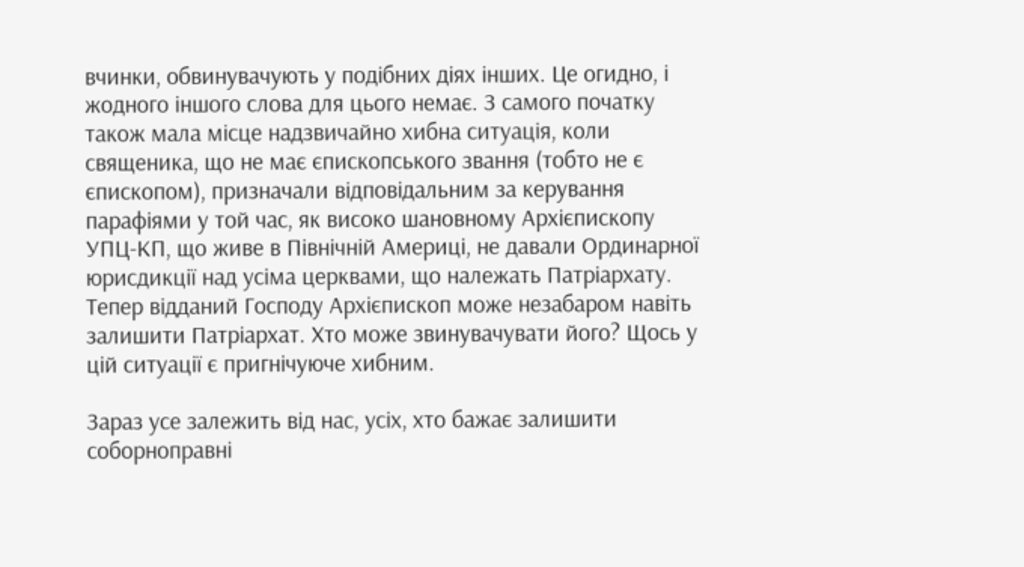вчинки, обвинувачують у подібних діях інших. Це огидно, і жодного іншого слова для цього немає. З самого початку також мала місце надзвичайно хибна ситуація, коли священика, що не має єпископського звання (тобто не є єпископом), призначали відповідальним за керування парафіями у той час, як високо шановному Архієпископу УПЦ-КП, що живе в Північній Америці, не давали Ординарної юрисдикції над усіма церквами, що належать Патріархату. Тепер відданий Господу Архієпископ може незабаром навіть залишити Патріархат. Хто може звинувачувати його? Щось у цій ситуації є пригнічуюче хибним.

Зараз усе залежить від нас, усіх, хто бажає залишити соборноправні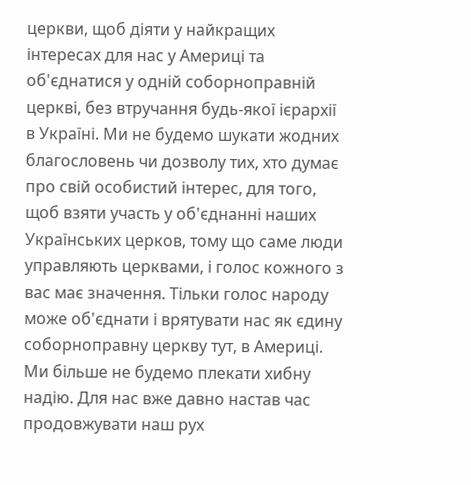церкви, щоб діяти у найкращих інтересах для нас у Америці та об'єднатися у одній соборноправній церкві, без втручання будь-якої ієрархії в Україні. Ми не будемо шукати жодних благословень чи дозволу тих, хто думає про свій особистий інтерес, для того, щоб взяти участь у об'єднанні наших Українських церков, тому що саме люди управляють церквами, і голос кожного з вас має значення. Тільки голос народу може об'єднати і врятувати нас як єдину соборноправну церкву тут, в Америці. Ми більше не будемо плекати хибну надію. Для нас вже давно настав час продовжувати наш рух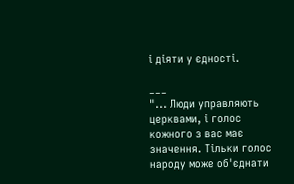і діяти у єдності.

___
"... Люди управляють церквами, і голос кожного з вас має значення. Тільки голос народу може об'єднати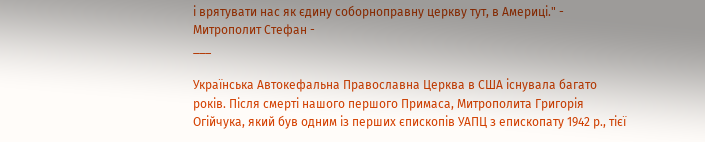і врятувати нас як єдину соборноправну церкву тут, в Америці." - Митрополит Стефан -
___

Українська Автокефальна Православна Церква в США існувала багато років. Після смерті нашого першого Примаса, Митрополита Григорія Огійчука, який був одним із перших єпископів УАПЦ з епископату 1942 р., тієї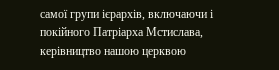самої групи ієрархів, включаючи і покійного Патріарха Мстислава, керівництво нашою церквою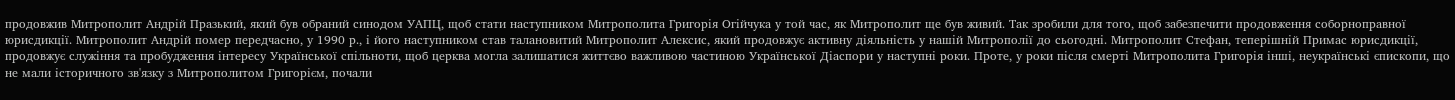продовжив Митрополит Андрій Празький, який був обраний синодом УАПЦ, щоб стати наступником Митрополита Григорія Огійчука у той час, як Митрополит ще був живий. Так зробили для того, щоб забезпечити продовження соборноправної юрисдикції. Митрополит Андрій помер передчасно, у 1990 р., і його наступником став талановитий Митрополит Алексис, який продовжує активну діяльність у нашій Митрополії до сьогодні. Митрополит Стефан, теперішній Примас юрисдикції, продовжує служіння та пробудження інтересу Української спільноти, щоб церква могла залишатися життєво важливою частиною Української Діаспори у наступні роки. Проте, у роки після смерті Митрополита Григорія інші, неукраїнські єпископи, що не мали історичного зв'язку з Митрополитом Григорієм, почали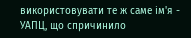використовувати те ж саме ім'я - УАПЦ, що спричинило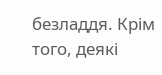безладдя. Крім того, деякі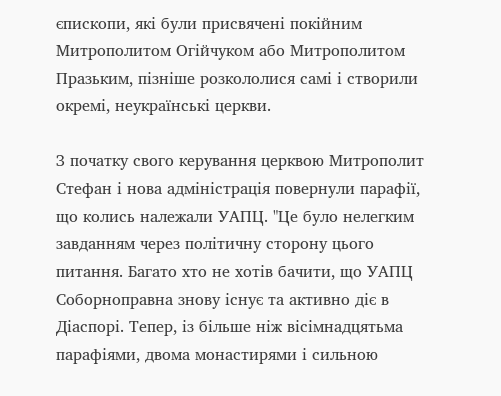єпископи, які були присвячені покійним Митрополитом Огійчуком або Митрополитом Празьким, пізніше розкололися самі і створили окремі, неукраїнські церкви.

З початку свого керування церквою Митрополит Стефан і нова адміністрація повернули парафії, що колись належали УАПЦ. "Це було нелегким завданням через політичну сторону цього питання. Багато хто не хотів бачити, що УАПЦ Соборноправна знову існує та активно діє в Діаспорі. Тепер, із більше ніж вісімнадцятьма парафіями, двома монастирями і сильною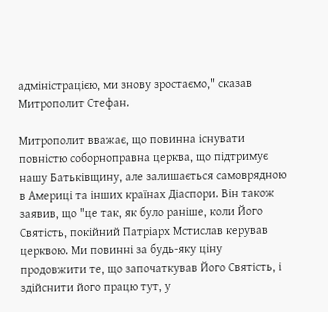адміністрацією, ми знову зростаємо," сказав Митрополит Стефан.

Митрополит вважає, що повинна існувати повністю соборноправна церква, що підтримує нашу Батьківщину, але залишається самоврядною в Америці та інших країнах Діаспори. Він також заявив, що "це так, як було раніше, коли Його Святість, покійний Патріарх Мстислав керував церквою. Ми повинні за будь-яку ціну продовжити те, що започаткував Його Святість, і здійснити його працю тут, у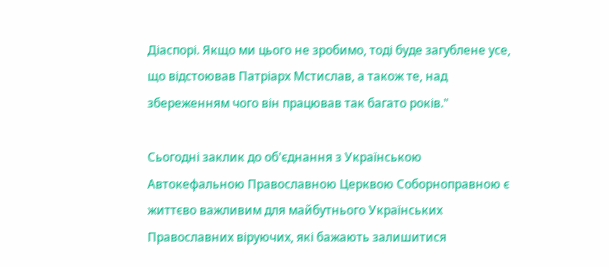Діаспорі. Якщо ми цього не зробимо, тоді буде загублене усе, що відстоював Патріарх Мстислав, а також те, над збереженням чого він працював так багато років."

Сьогодні заклик до об'єднання з Українською Автокефальною Православною Церквою Соборноправною є життєво важливим для майбутнього Українських Православних віруючих, які бажають залишитися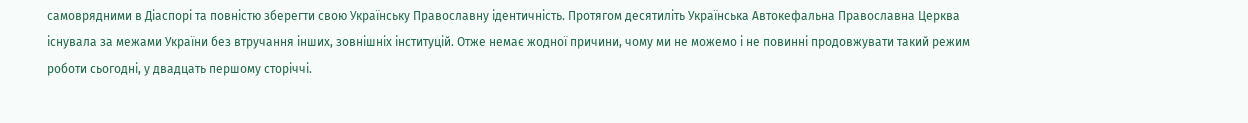самоврядними в Діаспорі та повністю зберегти свою Українську Православну ідентичність. Протягом десятиліть Українська Автокефальна Православна Церква існувала за межами України без втручання інших, зовнішніх інституцій. Отже немає жодної причини, чому ми не можемо і не повинні продовжувати такий режим роботи сьогодні, у двадцать першому сторіччі.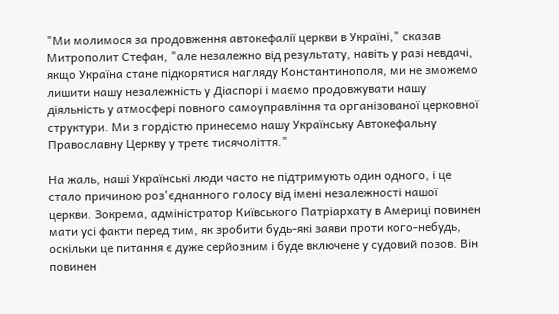"Ми молимося за продовження автокефалії церкви в Україні," сказав Митрополит Стефан, "але незалежно від результату, навіть у разі невдачі, якщо Україна стане підкорятися нагляду Константинополя, ми не зможемо лишити нашу незалежність у Діаспорі і маємо продовжувати нашу діяльність у атмосфері повного самоуправління та організованої церковної структури. Ми з гордістю принесемо нашу Українську Автокефальну Православну Церкву у третє тисячоліття."

На жаль, наші Українські люди часто не підтримують один одного, і це стало причиною роз'єднанного голосу від імені незалежності нашої церкви. Зокрема, адміністратор Київського Патріархату в Америці повинен мати усі факти перед тим, як зробити будь-які заяви проти кого-небудь, оскільки це питання є дуже серйозним і буде включене у судовий позов. Він повинен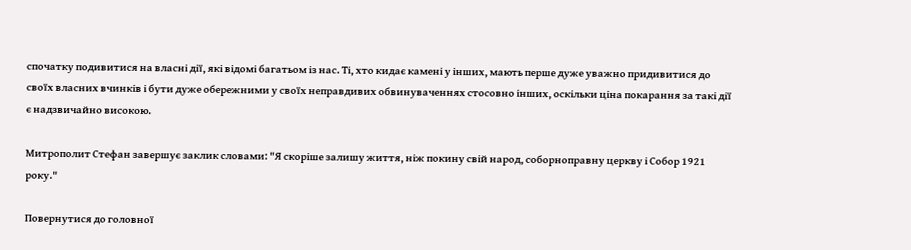спочатку подивитися на власні дії, які відомі багатьом із нас. Ті, хто кидає камені у інших, мають перше дуже уважно придивитися до своїх власних вчинків і бути дуже обережними у своїх неправдивих обвинуваченнях стосовно інших, оскільки ціна покарання за такі дії є надзвичайно високою.

Митрополит Стефан завершує заклик словами: "Я скоріше залишу життя, ніж покину свій народ, соборноправну церкву і Собор 1921 року."

Повернутися до головної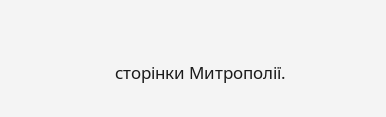сторінки Митрополії.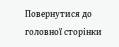Повернутися до головної сторінки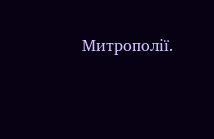Митрополії.